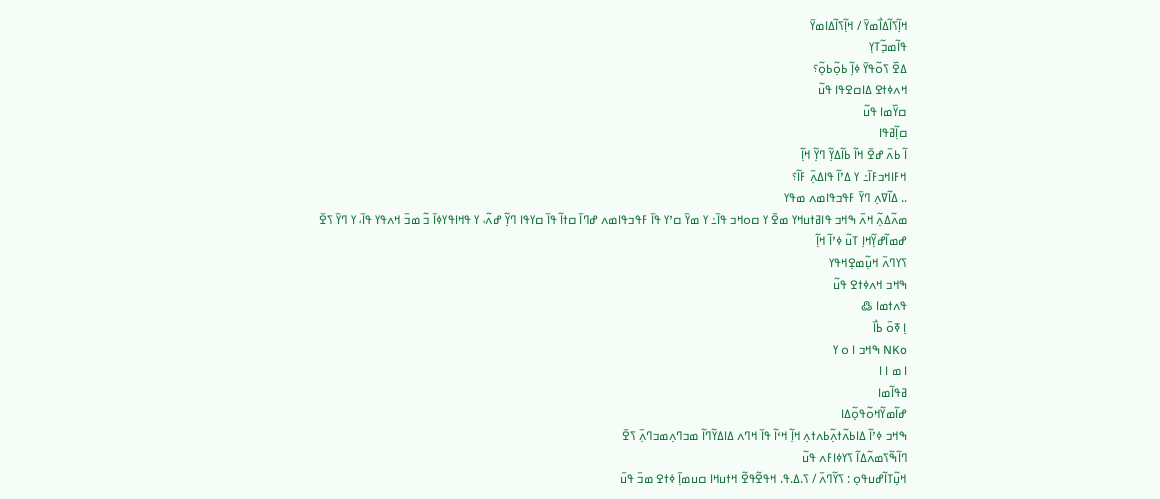ߞߊ߲߬ߖߊ߬ߡߊ߯ߘߌ߫ / ߞߊ߲߬ߖߊ߬ߡߊߘߌ߫
ߟߊ߬ߘߏ߲߬ߠߌ߲
ߡߐ߰ ߖߋ߬ߟߌ߫ ߦߊ߲߬ ߕߋ߲߬ߕߋ߲߬؟
ߞߍߦߙߐ ߡߊߛߐߟߊ ߟߎ߬
ߛߌ߰ߘߊ ߟߎ߬
ߛߊ߲߬ߥߟߊ
ߊ߬ ߕߍ߫ ߝߐ߫ ߞߊ߬ ߕߊ߬ߡߌ߲߬ ߣߌ߲߬ ߞߊ߲߬
ߞߓߊߞߏߓߊ߫߸ ߌ ߡߴߊ߬ ߟߊߡߍ߲߫ ߓߊ߬؟
.. ߡߊ߬ߜߍ߲ ߣߌ߫ ߓߟߏߟߊߘߍ ߘߟߌ
ߘߍ߬ߡߍ߲߬ ߞߍ߫ ߒߞߏ ߟߊߥߙߎߞߌ ߘߐ߫ ߌ ߛߋߞߏ ߟߊ߫߸ ߌ ߘߌ߫ ߛߴߌ ߟߊ߫ ߓߟߏߟߊߘߍ ߝߣߊ߫ ߛߙߊ߬ ߟߊ߫ ߛߌߟߊ ߣߌ߲߬ ߝߍ߬، ߌ ߟߞߊߟߌߦߊ߫ ߏ߬ ߘߏ߫ ߞߍߟߌ ߟߊ߫، ߌ ߣߌ߫ ߖߐ߫
ߝߘߊ߬ߝߌ߲߬ߞߊ߲ ߠߎ߬ ߦߴߊ߬ ߞߊ߲߬
ߖߌߣߍ߫ ߞߎ߲߬ߘߐ߲ߞߟߌ
ߒߞߏ ߞߍߦߙߐ ߟߎ߬
ߟߍߙߘߊ ߷
ߊ߲ ߧߋ߫ ߕߊ߯
NKo ߒߞߏ ߊ ߋ ߌ
ߊ ߘ ߊ ߊ
ߥߟߊ߬ߘߊ
ߝߊ߬ߘߌ߬ߞߋ߬ߟߋ߲߬ߡߊ
ߒߞߏ ߦߴߊ߬ ߡߊߕߍ߬ߙߍ߲߬ߕߍߙߍ߲ ߞߊ߲߬ ߞߵߊ߬ ߟߊ߫ ߞߣߍ ߡߊߡߌ߬ߣߊ߬ ߘߏߣߍ߲ߘߏߣߍ߲߫ ߖߐ߫
ߣߊ߬ߒ߬ߖߘߍ߬ߡߊ߬ ߖߌߦߊߓߍ ߟߎ߬
ߞߎ߲߬ߠߊ߬ߝߎߟߋ߲ : ߖߌ߬ߣߍ߫ / ߖ.ߡ.ߟ. ߞߟߐ߬ߟߐ߬ ߞߙߎߞߊ ߛߎߘߊ߲߫ ߦߙߐ ߘߏ߫ ߟߎ߫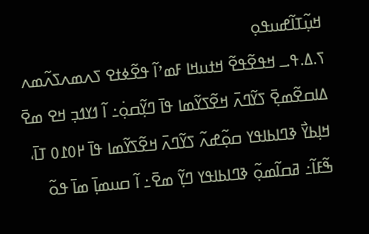ߞߎ߲߬ߠߊ߬ߝߎߟߋ߲
ߖ.ߡ.ߟ.ߺ ߞߟߐ߬ߟߐ߬ ߞߙߎߞߊ ߓߘߴߊ߬ ߟߐ߬ߦߙߐ ߖߍߘߍߖߍ߬ߘߍ ߡߊߛߐ߬ߘߐ߲߫ ߖߌ߬ߣߍ߫ ߞߐ߬ߖߌ߬ߘߊ ߟߊ߫ ߣߌ߲߬ߛߋ߲߭߸ ߊ߬ ߗߌߗߏ߲ ߞߐ ߘߐ߫ ߞߊ߲ߕߌ߯ ߢߣߊߕߊߟߌ ߛߋ߲߬ߝߍ߬ ߖߌ߬ߣߍ߫ ߞߐ߬ߖߌ߬ߘߊ ߟߊ߫ ߂߀߁߀ ߠߊ߫، ߒ߬ߓߊ߬߸ ߥߛߊ߬ߘߋ߲߬ ߢߣߊߕߊߟߌ ߣߌ߲߬ ߘߐ߫߸ ߊ߬ ߛߎߘߊ߲߫ ߘߊ߫ ߟߋ߬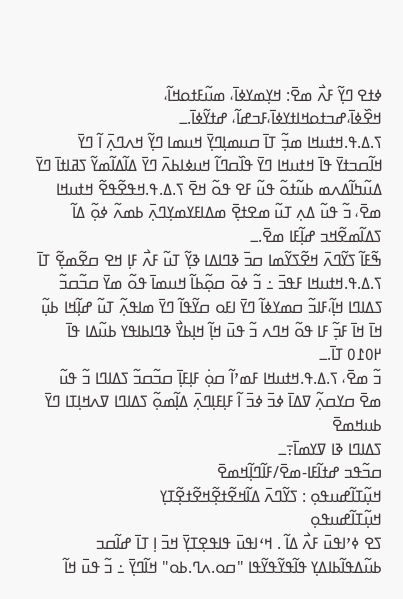ߦߙߐ ߣߌ߲߬ ߓߍ߯ ߘߐ߫: ߞߌ߲ߘߌߦߊ߫، ߘߎ߬ߓߙߋߞߊ߬، ߞߐ߰ߦߊ߫،ߝߏߙߋߞߊߙߌߦߊ߫،ߓߏߝߊ߬، ߝߙߌ߬ߦߊ߫.ߺ
ߖ.ߡ.ߟ.ߞߙߎߞߊ ߘߏ߲߬ ߠߊ߫ ߛߎߘߊ߲ߣߌ߲߫ ߞߎߘߊ ߣߌ߲߬ ߞߍߣߍ߲߫ ߊ߬ ߣߌ߫ ߞߊ߬ߛߏߙߌ߫ ߟߊ߫ ߞߙߎߞߊ ߣߌ߫ ߟߊ߰ߛߣߊ߬ ߞߎߦߊߕߍ߫ ߣߌ߫ ߡߊ߬ߡߊ߬ߘߌ߬ ߖߥߊߙߊ߫ ߣߌ߫ ߡߎ߬ߤߊ߬ߡߍߘ ߕߎ߬ߙߋ߬ ߟߎ߬ ߓߐ ߟߋ߬ ߞߐ߫ ߖ.ߡ.ߟ.ߞߟߐ߬ߟߐ߬ ߞߙߎߞߊ ߘߐ߫، ߏ߬ ߟߎ߬ ߡߍ߲ ߠߎ߬ ߘߐߙߐ߲߫ ߘߡߊߓߌߘߌ߲ߣߍ߲߫ ߕߘߍ߬ ߦߋ߲߬ ߡߊ߬ ߖߡߊ߬ߘߐ߬ߞߏ ߝߊ߲߬ߓߊ ߘߐ߫.ߺ
ߒ߬ߓߊ߬ ߖߌ߬ߣߍ߫ ߞߐ߬ߖߌ߬ߘߊ ߛߏ߫ ߢߣߊߡߊ ߢߌ߲߬ ߠߎ߬ ߓߍ߯ ߓߊ߲ ߞߐ ߛߐ߬ߘߐ߲߬ ߠߊ߫ ߖ.ߡ.ߟ.ߞߙߎߞߊ ߓߟߏ߫ ߸ ߏ߬ ߦߋ߫ ߛߋ߲߬ߕߊ߬ ߞߎߘߊ߫ ߟߋ߬ ߘߌ߫ ߛߏ߬ߛߏ߬ ߖߡߊߣߊ ߞߊ߲߬،ߓߊߏ߬ ߛߘߌߦߊ߬ ߣߌ߫ ߊߓߋ ߛߌ߬ߟߊ߬ ߣߌ߫ ߘߊߟߍ߲߬ ߠߎ߬ ߝߊ߲߬ߞߊ ߕߎ߲߬ ߞߊ߫ ߞߊ߫ ߓߏ߲߬ ߓߊ ߟߋ߬ ߞߣߍ ߏ߬ ߟߎ߫ ߞߊ߲߬ ߞߊ߲ߕߌ߯ ߢߣߊߕߊߟߌ ߕߎ߬ߡߊ ߟߊ߫ ߂߀߁߀ ߠߊ߫.ߺ
ߏ߬ ߘߐ߫، ߖ.ߡ.ߟ.ߞߙߎߞߊ ߓߘߴߊ߬ ߛߋ߲߭ ߓߊ߲ߓߊ߲߫ ߛߏ߬ߛߏ߬ ߖߡߊߣߊ ߏ߬ ߟߎ߬ ߘߐ߫ ߛߌߛߍ߲߬ ߜߡߊ߫ ߦߏ߫ ߦߏ߫ ߊ߬ ߓߊ߲ߓߊ߲ߣߍ߲߫ ߡߊ߲߬ߘߋ߲߬ ߖߡߊߣߊ ߜߍߞߊ߲ߠߊ ߣߌ߫ ߕߎߞߘߐ߫
ߖߡߊߣߊ ߢߊ ߜߌߘߊ߫߹ߺ
ߛߏ߬ߟߏ ߝߙߊ߬ߓߊ-ߘߐ߫/ߓߊ߬ߣߊ߲߬ߞߘߐ߫
ߞߎ߲߬ߠߊ߬ߝߎߟߋ߲ : ߖߌ߬ߣߍ߫ ߡߊ߬ߞߐ߬ߙߐ߲߬ߞߐ߬ߙߐ߲߬ߠߌ߲
ߞߎ߲߬ߠߊ߬ߝߎߟߋ߲
ߖߐ ߦߴߊߟߎ߫ ߓߍ߯ ߡߊ߬ . ߞߵߊߟߎ߫ ߟߊߟߐ߲ߠߌ߲߫ ߞߏ߫ ߊ߲ ߠߊ߫ ߝߊ߬ߛߏ ߕߎ߬ߡߟߊ߬ߕߊߡߌ߲ ߟߊ߬ߟߌ߬ߟߌ߬ߟߊ "ߛߋ.ߍߣ.ߕߋ" ߞߊ߬ߣߌ߲߫ ߸ ߏ߬ ߟߎ߫ ߞߊ߬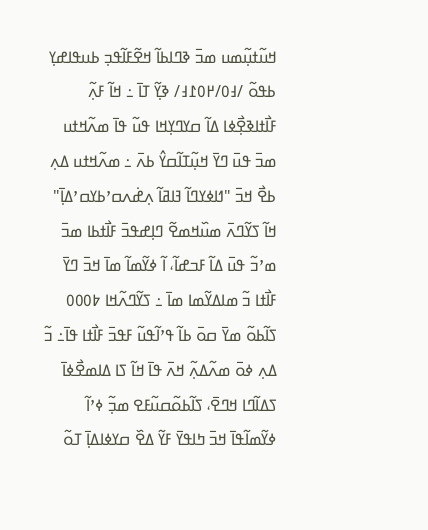ߞߎ߬ߙߎ߲߬ߘߎ ߘߏ߫ ߢߣߊߕߊ߬ ߞߐ߬ߓߊ߬ߟߏ߲ ߕߎߟߊߝߌ߲ ߕߟߋ߬ /߃߀/߂߀߁߃/ ߢߌ߲߬ ߠߊ߫ ߸ ߞߊ߬ ߓߍ߲߬ ߓߊ߯ߙߊߢߐ߲߯ߦߊ ߡߊ߬ ߛߌߣߌ߲ߞߊ ߟߎ߬ ߟߊ߫ ߘߍ߬ߞߙߎ ߘߏ߫ ߟߎ߫ ߣߌ߫ ߞߎ߲߬ߠߊ߬ߛߌ߮ ߕߍ߫ ߸ ߘߍ߬ߞߙߎ ߡߍ߲ ߕߐ߯ ߞߏ߫ "ߗߊߦߌߣߊ߬ ߔߊߥߊ߬ ߍ߲ߝ߭ߍߛߴߕߌߛߴߡߊ߲߫" ߞߊ߬ ߖߌ߬ߣߍ߫ ߘߎ߰ߞߘߐ߬ ߣߊ߲ߝߟߏ߫ ߓߊ߯ߙߕߊ ߘߏ߫ ߘߴߏ߬ ߟߎ߫ ߡߊ߬ ߓߏߝߊ߬، ߊ߬ ߦߌ߬ߘߊ߬ ߘߊ߫ ߞߏ߫ ߣߌ߫ ߓߊ߯ߙߊ ߏ߬ ߘߊߡߌ߬ߘߊ ߘߊ߫ ߸ ߖߌ߬ߣߍ߬ߞߊ ߈߀߀߀ ߖߊ߬ߕߋ߬ ߘߌ߫ ߛߋ߫ ߕߊ߬ ߟߴߊ߬ߟߎ߬ ߓߟߏ߫ ߓߊ߯ߙߊ ߟߊ߫߸ ߏ߬ ߡߍ߲ ߦߋ߫ ߘߍ߬ߡߍ߲߬ ߞߍ߫ ߟߊ߫ ߞߊ߬ ߖߊ ߡߊߘߐ߯ߦߊ߫ ߖߡߊ߬ߣߊ ߞߣߐ߫، ߖߊ߬ߕߋ߬ߛߎ߬ߓߐ ߘߏ߲߬ ߦߴߊ߬ ߦߌ߬ߘߊ߬ߟߊ߫ ߞߏ߫ ߤߊߟߌ߫ ߓߌ߬ ߡߐ߰ ߛߌߦߊߡߊ߲߫ ߠߋ߬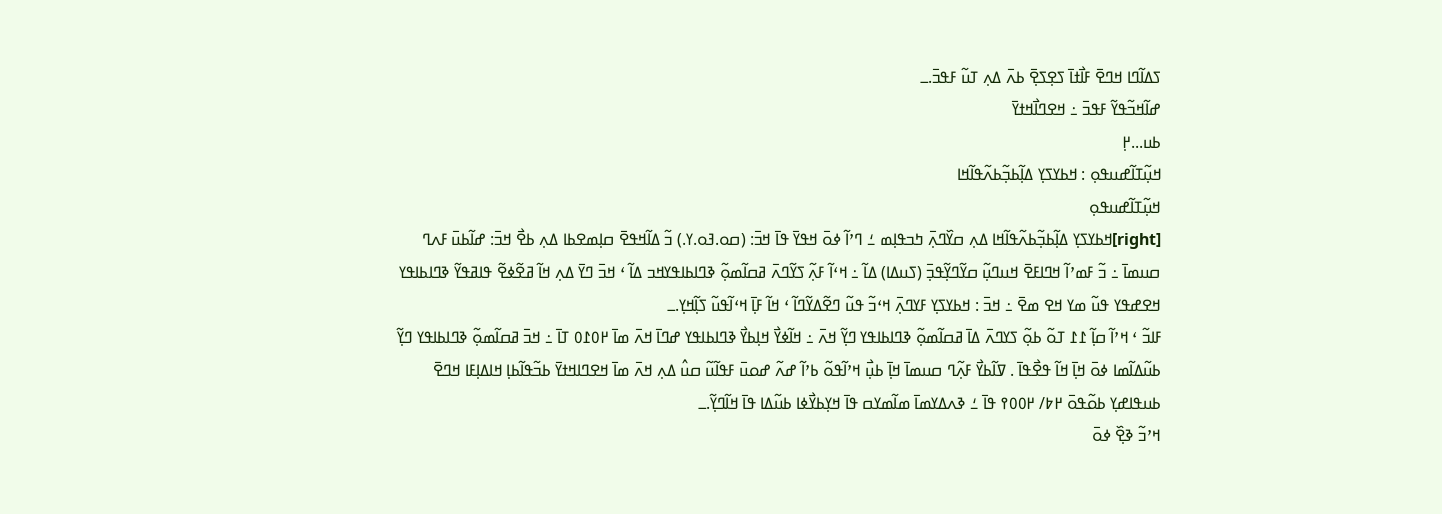ߖߡߊ߬ߣߊ ߞߣߐ߫ ߓߊ߯ߙߊ߫ ߖߐ߲ߖߐ߲߫ ߕߍ߫ ߡߍ߲ ߠߎ߬ ߓߟߏ߫.ߺ
ߝߊ߬ߞߏ߬ߟߌ߬ ߓߟߏ߫ ߸ ߞߐߣߊ߯ߞߙߌ߫
ߕߎ...߂߲
ߞߎ߲߬ߠߊ߬ߝߎߟߋ߲ : ߞߕߌߖߌ߲ ߡߊ߲߬ߕߏ߲߬ߕߍ߬ߟߊ߬ߞߊ
ߞߎ߲߬ߠߊ߬ߝߎߟߋ߲
[right]ߞߕߌߖߌ߲ ߡߊ߲߬ߕߏ߲߬ߕߍ߬ߟߊ߬ߞߊ ߡߍ߲ ߛߌ߰ߣߍ߲߫ ߤߏߟߊ߲ߘ ߑ ߣߴߊ߬ ߦߋ߫ ߞߟߌ߫ ߟߊ߫ ߞߏ߫: (ߛߋ.ߔߋ.ߌ.) ߏ߬ ߡߊ߬ߞߟߐ߫ ߛߊ߲ߘߐߕߊ ߡߍ߲ ߕߐ߯ ߞߏ߫: ߝߊ߬ߕߎ߫ ߓߍߣ ߛߎߘߊ߫ ߸ ߏ߬ ߓߘߴߊ߬ ߞߣߊߓߐ߫ ߞߎߣߎ߲߬ ߛߌ߬ߣߌ߲߬ߟߏ߲߫ (ߖߎߡߊ) ߡߊ߬ ߸ ߞߵߊ߬ ߓߍ߲߬ ߖߌ߬ߣߍ߫ ߥߛߊ߬ߘߋ߲߬ ߢߣߊߕߊߟߌߞߏ ߡߊ߬ ߵ ߞߏ߫ ߣߌ߫ ߡߍ߲ ߞߊ߬ ߥߐ߬ߦߐ߬ ߟߊߥߟߌ߬ ߢߣߊߕߊߟߌ ߞߐߝߟߌ ߟߎ߬ ߘߌ ߞߐ ߘߐ߫ ߸ ߞߏ߫ : ߞߕߌߖߌ߲ ߓߌߣߍ߲߫ ߞߵߏ߬ ߟߎ߬ ߣߐ߬ߡߌ߬ߣߊ߬ ߵ ߞߊ߬ ߓߊ߲߫ ߞߵߊ߬ߟߎ߬ ߖߊ߲߬ߞߌ߲.ߺ
ߓߊߏ߬ ߵ ߞߴߊ߬ ߛߊ߲߬ ߁߁ ߠߋ߬ ߕߋ߲߬ ߖߌߣߍ߫ ߡߊ߫ ߥߛߊ߬ߘߋ߲߬ ߢߣߊߕߊߟߌ ߣߌ߲߬ ߞߍ߫ ߸ ߞߊ߬ߦߌ߯ ߞߊ߲ߕߌ߯ ߢߣߊߕߊߟߌ ߝߣߊ߫ ߞߍ߫ ߘߊ߫ ߂߀߁߀ ߠߊ߫ ߸ ߞߏ߫ ߥߛߊ߬ߘߋ߲߬ ߢߣߊߕߊߟߌ ߣߌ߲߬ ߕߎ߬ߡߊ߬ߘߊ ߦߋ߫ ߞߊ߲߫ ߞߊ߬ ߟߐ߯ߟߊ߫ . ߜߊ߬ߕߌ߯ ߓߍ߲߬ߣ ߛߎߘߊ߫ ߞߊ߲߫ ߕߎ߲߯ ߞߴߊ߬ߟߋ߬ ߕߴߊ߬ ߝߍ߬ ߝߋߎ߫ ߓߟߊ߬ߎ߬ ߛߎ߮ ߡߍ߲ ߞߍ߫ ߘߊ߫ ߞߐߣߊߞߙߌ߫ ߕߏ߬ߟߊ߬ߕߊ߲ ߞߊߡߊ߲ߓߊ ߞߣߐ߫ ߕߎߟߊߝߌ߲ ߕߋ߬ߟߋ߫ ߂߈/ ߂߀߀߉ ߟߊ߫ ߑ ߢߍߡߌߘߊ߫ ߘߊ߬ߘߌߛ ߟߊ߫ ߞߌ߲ߕߌ߯ߦߊ ߕߎ߬ߡߊ ߟߊ߫ ߞߊ߬ߣߌ߲߬.ߺ
ߞߴߏ߬ ߢߐ߲߰ ߦߋ߫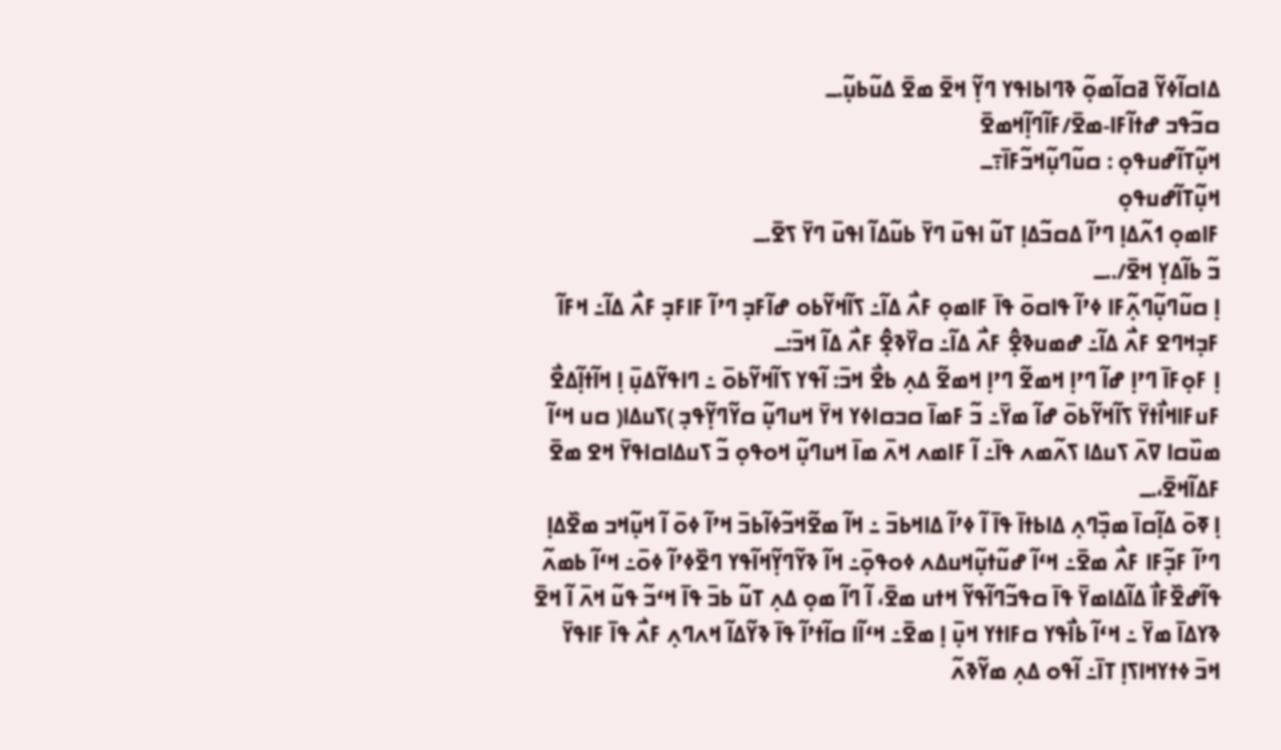ߡߊߛߊ߬ߦߌ߬ ߥߛߊ߬ߘߋ߲߬ ߢߣߊߕߊߟߌ ߣߌ߲߬ ߞߐ߫ ߘߐ߫ ߡߎ߬ߕߎ߲߬.ߺ
ߛߏ߬ߟߏ ߝߙߊ߬ߓߊ-ߘߐ߫/ߓߊ߬ߣߊ߲߬ߞߘߐ߫
ߞߎ߲߬ߠߊ߬ߝߎߟߋ߲ : ߛߎ߬ߣߎ߲߬ߞߏ߬ߓߊ߫߹ߺ
ߞߎ߲߬ߠߊ߬ߝߎߟߋ߲
ߓߊߘߋ߲ ߗߍ߬ߡߊ߲ ߣߴߊ߬ ߡߛߏ߬ߡߊ߲ ߠߎ߬ ߊߟߎ߫ ߣߌ߫ ߕߎ߬ߡߊ߬ ߊߟߎ߫ ߣߌ߫ ߖߐ߫.ߺ
ߏ߬ ߕߊ߬ߡߌ߲ ߞߐ߫/..ߺ
ߊ߲ ߛߎ߬ߣߎ߲߬ߣߍ߲߬ߓߊ ߦߴߊ߬ ߟߊߛߋ߫ ߟߊ߫ ߓߊߘߋ߲ ߓߍ߯ ߡߊ߬߸ ߖߊ߬ߞߌ߬ߕߋ ߝߊ߬ߓߏ߲ ߣߴߊ߬ ߓߊߓߏ߲ ߓߍ߯ ߡߊ߬߸ ߞߓߊ߬ ߓߏ߲ߞߣߐ ߓߍ߯ ߡߊ߬߸ ߝߘߎߢߐ߲߮ ߓߍ߯ ߡߊ߬߸ ߛߌ߰ߢߐ߲߮ ߓߍ߯ ߡߊ߬ ߞߏ߫:ߺ
ߊ߲ ߓߋ߲ߓߊ߫ ߣߴߊ߲ ߝߊ߬ ߣߴߊ߲ ߞߘߐ߬ ߣߴߊ߲ ߞߘߐ߬ ߡߍ߲ ߕߐ߯ ߞߏ߫: ߊ߬ߟߌ ߖߊ߬ߞߌ߬ߕߋ߫ ߸ ߣߊߟߌ߬ߡߎ߲߫ ߊ߲ ߞߊ߬ߙߊ߲߬ߡߐ߯ ߓߎߓߊߞߊ߯ߙߌ߫ ߖߊ߬ߞߌ߬ߕߋ߫ ߝߊ߬ ߘߌ߫߸ ߏ߬ ߓߘߊ߫ ߛߏߛߊߦߌ ߞߌ߫ ߞߎߣߎ߲߬ ߛߌ߬ߣߌ߲߬ߟߏ߲ )ߖߎߡߊ( ߛߎ ߞߵߊ߬ ߘߎ߰ߛߊ ߜߍ߫ ߖߎߡߊ ߖߍ߬ߘߍ ߟߊ߫߸ ߊ߬ ߓߊߘߍ ߞߍ߫ ߘߊ߫ ߞߎߣߎ߲߬ ߞߋߟߋ߲ ߏ߬ ߖߎߡߊߛߊߟߌ߫ ߞߐ ߘߐ߫ ߓߡߊ߬ߞߐ߫،.ߺ
ߊ߲ ߧߋ߫ ߡߊ߲߬ߛߊ߫ ߘߏ߲߰ߣߍ߲ ߡߊߕߙߊ߫ ߟߊ߫ ߊ߬ ߦߴߊ߬ ߡߊߞߕߏ߫ ߸ ߞߊ߬ ߘߐ߬ߞߏ߬ߦߊ߬ߕߏ߫ ߞߴߊ߬ ߦߋ߫ ߊ߬ ߞߎ߲߬ߞߏ ߘߐ߰ߡߊ߲ ߣߴߊ߬ ߓߏ߲߬ߓߊ ߓߍ߯ ߘߐ߫߸ ߞߵߊ߬ ߝߎ߬ߙߎ߲߬ߞߎߡߍ ߦߋߟߋ߲߫߸ ߞߊ߬ ߢߌ߬ߣߌ߲߬ߞߊ߬ߟߌ ߣߐ߰ߦߴߊ߬ ߦߋ߫߸ ߞߵߊ߬ ߕߘߍ߬ ߟߊ߬ߝߐ߰ߓߊ߯ ߡߊ߬ߡߊߘߌ߫ ߟߊ߫ ߛߟߏ߬ߣߊ߬ߟߌ߬ ߞߙߎ ߘߐ߫، ߊ߬ ߣߊ߬ ߘߋ߲ ߡߍ߲ ߠߎ߬ ߕߏ߫ ߟߊ߫ ߞߵߏ߬ ߟߎ߬ ߞߍ߫ ߊ߬ ߞߐ߫ ߢߌߡߊ߫ ߘߌ߫ ߸ ߞߵߊ߬ ߕߊ߯ߟߌ ߛߓߊߙߌ ߞߎ߲߫ ߊ߲ ߘߐ߫߸ ߞߵߊ߬ߊ ߛߊ߬ߙߴߊ߬ ߟߊ߫ ߢߌ߬ߡߊ߬ ߞߍߣߍ߲ ߓߍ߯ ߟߊ߫ ߓߊߟߌ߫ ߞߏ߫ ߦߙߌߞߊߖߊ߲ ߠߊ߫߸ ߊ߬ߟߋ ߡߍ߲ ߘߌ߬ߢߍ߬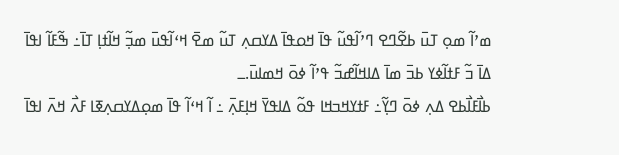ߘߴߊ߬ ߘߋ߲ ߠߎ߫ ߕߐ߬ߣߐ ߣߴߊ߬ߟߎ߬ ߟߊ߫ ߞߋߟߊ߫ ߡߌߛߍ߲ ߠߎ߬ ߘߐ߫ ߞߵߊ߬ߟߎ߫ ߘߏ߲߬ ߞߊ߬ߙߊ߲ ߠߊ߫߸ ߒ߬ߓߊ߬ ߊߟߊ߫ ߡߊ߫ ߏ߬ ߓߙߊ߬ߦߌ ߕߏ߫ ߘߊ߫ ߡߊߞߊ߬ߝߏ߬ ߟߴߊ߬ ߦߋ߫ ߞߘߊߎ߫.ߺ
ߕߊ߯ߓߊ߯ߕߐ ߡߍ߲ ߦߋ߫ ߣߌ߲߬߸ ߓߙߌߞߏߞߊ ߟߋ߬ ߡߊߟߌ߫ ߞߊ߲ߓߍ߲߫ ߸ ߊ߬ ߞߵߊ߬ ߟߊ߫ ߘߋ߲ߡߌߛߍ߲ߧߊ ߓߍ߯ ߞߍ߫ ߊߟߊ߫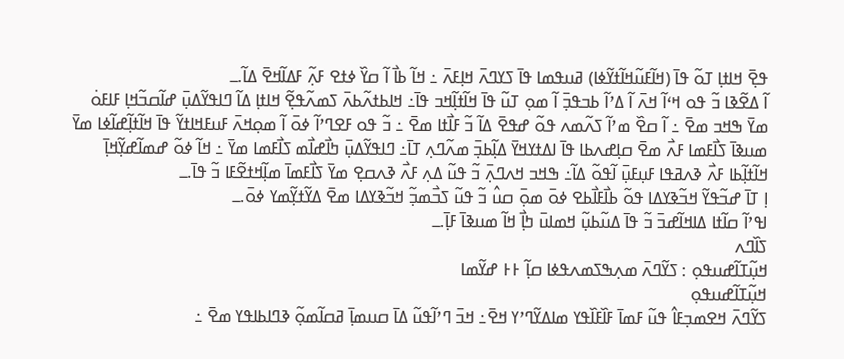ߟߐ߲߫ ߞߊߙߊ߲ ߠߋ߬ ߟߊ߫ (ߞߊ߬ߓߎ߬ߞߊ߬ߙߌ߬ߦߊ) ߥߎߟߘߊ ߟߊ߫ ߖߌߣߍ߫ ߞߊ߲ߓߍ߫ ߸ ߞߊ߬ ߕߊ߯ ߊ߬ ߛߌ߰ ߦߙߐ ߓߍ߲߬ ߓߡߊ߬ߞߐ߫ ߡߊ߬.ߺ
ߊ߬ ߡߐ߬ߢߊ ߏ߬ ߟߋ ߞߵߊ߬ ߞߍ߫ ߊ߬ ߡߴߊ߬ ߕߏߟߏ߲߫ ߊ߬ ߘߋ߲ ߠߎ߬ ߟߊ߫ ߞߊ߬ߙߊ߲߬ߞߏ ߟߊ߫߸ ߞߊߕߙߍ߬ߕߍ߫ ߖߘߍ߬ߟߐ߲߬ ߞߊߙߊ߲ ߡߊ߬ ߣߊߟߌ߬ߡߎ߲߫ ߝߊ߬ߛߏ߬ߞߊ߲ ߓߊߓߋ߭ ߘߌ߫ ߒߞߏ ߘߐ߫ ߸ ߊ߬ ߛߐ߰ ߘߴߊ߬ ߖߍ߬ߘߍ ߟߋ߬ ߝߟߐ߫ ߡߊ߬ ߏ߬ ߓߊ߯ߙߊ ߘߐ߫ ߸ ߏ߬ ߟߋ ߓߐߣߴߊ߬ ߦߋ߫ ߊ߬ ߘߋ߲ߞߍ߫ ߓߎߓߞߊߙߌ߬ ߟߊ߫ ߞߊ߬ߙߊ߲߬ߝߊ߬ߦߊ ߘߌ߫ ߘߎߢߊ߫ ߖߊ߯ߓߘߊ ߓߍ߯ ߘߐ߫ ߛߊ߲ߝߍߕߊ ߟߊ߫ ߊߡߙߌߞߌ߫ ߡߊ߲߬ߕߏ߲߫ ߘߍ߬ߣߍ߲ ߠߊ߫߸ ߣߊߟߌ߬ߡߎ߲߫ ߤߊ߯ߝߊ߯ߘ ߖߊ߯ߓߘߊ ߘߌ߫ ߸ ߞߊ߬ ߦߋ߬ ߝߘߊ߬ߝߌ߲߬ߞߊ߲߫ ߞߊ߬ߙߊ߲߬ߕߊ ߓߍ߯ ߢߍߥߟߊ ߓߎ߲ߓߎ߲߫ ߊ߬ߟߋ߬ ߡߊ߬߸ ߒߞߏ ߞߍߣߍ߲߫ ߏ߬ ߟߎ߬ ߡߍ߲ ߓߍ߯ ߢߍߛߐ߲ ߘߌ߫ ߖߊ߯ߓߘߊ߫ ߘߊ߲߬ߞߙߐ߬ߓߊ ߏ߬ ߟߊ߫.ߺ
ߊ߲ ߠߊ߫ ߝߏ߬ߟߌ߬ ߞߏ߬ߢߌߡߊ ߟߋ߬ ߕߊ߯ߓߊ߯ߕߐ ߦߋ߫ ߘߋ߲߫ ߛߎ߮ ߏ߬ ߟߎ߬ ߖߏ߯ߘߏ߲߬ ߞߏ߬ߢߌߡߊ ߘߐ߫ ߡߌ߬ߙߌ߲߬ߘߌ ߦߋ߫.ߺ
ߊߟߴߊ߬ ߛߊ߬ߙߊ ߡߊߞߊ߬ߝߏ߫ ߏ߬ ߟߊ߫ ߡߎ߬ߕߎ߲߬ ߞߘߊߎ߫ ߤߊ߲߯ ߞߊ߬ ߘߎߢߊ߫ ߓߊ߲߫.ߺ
ߖߊ߰ߣߍ
ߞߎ߲߬ߠߊ߬ߝߎߟߋ߲ : ߖߌ߬ߣߍ߫ ߘߍ߲ߒߖߘߍߟߦߊ ߛߊ߲߬ ߅߅ ߝߌ߬ߘߊ
ߞߎ߲߬ߠߊ߬ߝߎߟߋ߲
ߖߌ߬ߣߍ߫ ߞߐߘߏ߲ߓߊ߮ ߟߎ߬ ߓߘߊ߫ ߓߊ߰ߓߊ߰ߟߌ ߘߊߡߌ߬ߣߴߌ ߞߐ߫߸ ߞߏ߫ ߣߴߊ߬ߟߎ߬ ߡߊ߫ ߛߎߘߊ߲߫ ߥߛߊ߬ߘߋ߲߬ ߢߣߊߕߊߟߌ ߘߐ߫ ߸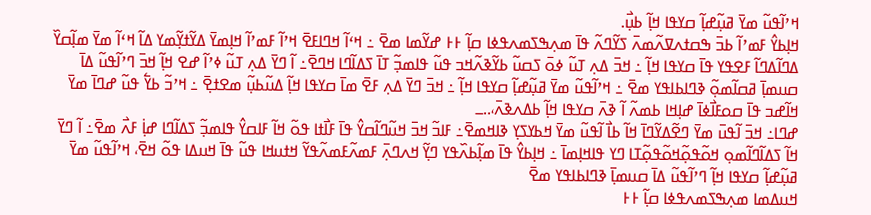ߞߴߊ߬ߟߎ߬ ߘߌ߫ ߥߎ߲߬ߝߊ߲߬ ߛߌߟߊ ߞߊ߲߬ ߕߎ߲߯.
ߞߊ߲ߕߌ߮ ߓߘߴߊ߬ ߕߏ߫ ߒߛߙߍߜߍ߬ߘߍ߫ ߖߌ߬ߣߍ߬ ߟߊ߫ ߘߍ߲ߒߖߘߍߟߦߊ ߛߊ߲߬ ߅߅ ߝߌ߬ߘߊ ߘߐ߫ ߸ ߞߵߊ߬ ߞߣߊߓߐ߫ ߞߴߊ߬ ߓߘߴߊ߬ ߞߊ߲ߘߌ߫ ߡߌ߬ߙߌ߲߬ߘߌ ߡߊ߬ ߞߵߊ߬ ߘߌ߫ ߘߊ߲߬ߛߌ߰ ߡߣߊ߬ߡߣߊ߬ ߓߐߟߌ ߟߊ߫ ߛߌߟߊ ߞߊ߲߬ ߸ ߞߏ߫ ߡߍ߲ ߠߎ߬ ߦߋ߫ ߖߛߎ߬ ߕߌ߬ߢߍ߬ߞߏ ߟߎ߬ ߟߊߘߏ߲߬ ߠߊ߫ ߖߡߊ߬ߣߊ ߞߣߐ߫߸ ߊ߬ ߣߌ߫ ߡߍ߲ ߠߎ߬ ߦߴߊ߬ ߝߐ ߞߊ߲߬ ߞߏ߫ ߣߴߊ߬ߟߎ߬ ߡߊ߫ ߛߎߘߊ߲߫ ߥߛߊ߬ߘߋ߲߬ ߢߣߊߕߊߟߌ ߘߐ߫ ߸ ߞߴߊ߬ߟߎ߬ ߘߌ߫ ߥߎ߲߬ߝߊ߲߬ ߛߌߟߊ ߞߊ߲߬ ߸ ߞߏ߫ ߣߌ߫ ߡߍ߲ ߓߐ߫ ߘߊ߫ ߛߌߟߊ ߞߊ߲߬ ߡߎ߬ߕߎ߲߬ ߘߐߙߐ߲߫ ߸ ߞߴߏ߬ ߕߌ߱ ߟߎ߬ ߝߣߊ߫ ߘߌ߫ ߞߊ߬ߝߏ ߟߊ߫ ߛߋߓߊ߯ߦߊ߫ ߝߊ߲ߞߊ ߕߘߍ߬ ߊ߬ ߢߍ߫ ߛߌߟߊ ߞߊ߲߬ ߕߡߍߢߍ߫،..ߺ
ߝߣߊ߸ ߞߏ߫ ߊ߬ߟߎ߫ ߘߌ߫ ߣߐ߬ߡߌ߬ߣߊ߫ ߞߊ߬ ߕߊ߯ ߊ߬ߟߎ߬ ߘߌ߫ ߞߕߌߖߌ߲ ߢߊߞߘߐ߫߸ ߓߊߏ߬ ߞߏ߫ ߞߎ߬ߣߊ߬ߛߌ߮ ߟߊ߫ ߓߊ߯ߙߊ ߟߋ߬ ߞߊ߬ ߓߊߛߌ߮ ߟߊߘߏ߲߬ ߖߡߊ߬ߣߊ ߝߊ߲߭ ߓߍ߯ ߘߐ߫߸ ߊ߬ ߣߌ߫ ߞߊ߬ ߖߡߊ߬ߣߊ߬ߘߋ߲ ߞߋ߬ߟߋ߲߬ߞߋ߬ߟߋ߲߬ߠߊ ߣߌ ߟߊߞߊ߲ߘߊ߫ ߸ ߞߊ߲ߕߌ߮ ߟߊ߫ ߘߊ߲߬ߕߍ߰ߟߌ ߣߌ߲߬ ߞߍߣߍ߲߫ ߓߘߍ߬ߓߘߍ߬ߟߌ߬ ߞߙߎߞߊ ߟߎ߬ ߟߊ߫ ߞߎߡߊ ߟߋ߬ ߞߐ߫، ߞߴߊ߬ߟߎ߬ ߘߌ߫ ߥߎ߲߬ߝߊ߲߬ ߛߌߟߊ ߞߊ߲߬ ߣߴߊ߬ߟߎ߬ ߡߊ߫ ߛߎߘߊ߲߫ ߢߣߊߕߊߟߌ ߘߐ߫
ߞߎߡߘߊ ߘߍ߲ߒߖߘߍߟߦߊ ߛߊ߲߬ ߅߅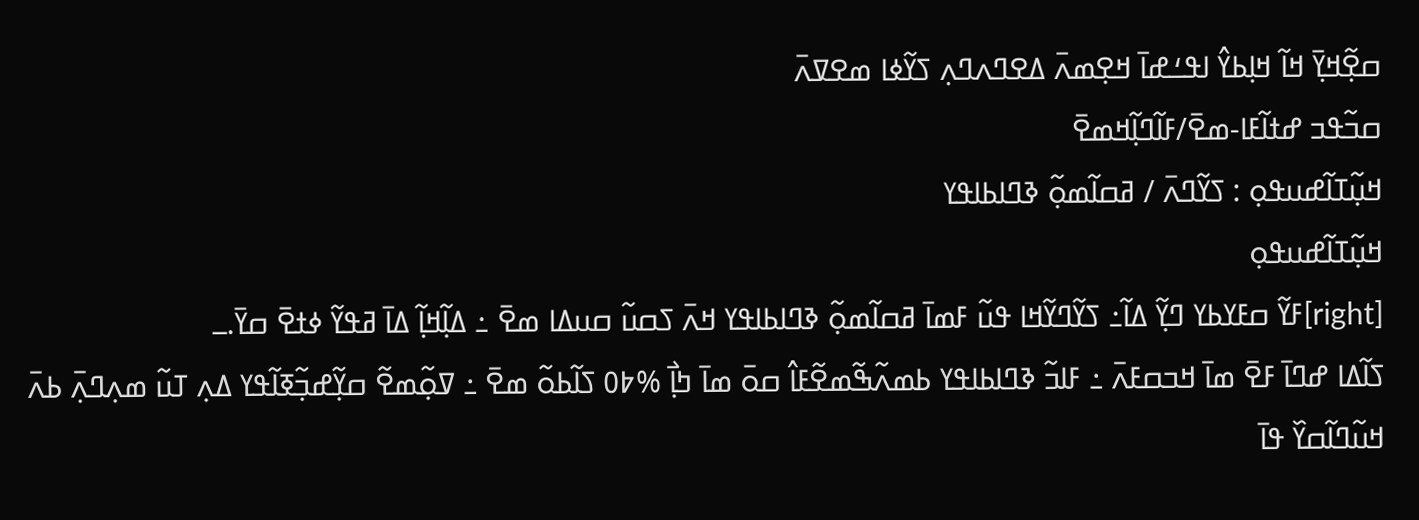ߛߐ߲߬ߞߌ߲߫ ߞߊ߬ ߞߊ߲ߕߌ߮ ߊߟߑߝߊ߫ ߞߐ߲ߘߍ߫ ߡߐߣߍߣߍ߲ ߖߌ߬ߦߊ ߘߐߜߍ߫
ߛߏ߬ߟߏ ߝߙߊ߬ߓߊ-ߘߐ߫/ߓߊ߬ߣߊ߲߬ߞߘߐ߫
ߞߎ߲߬ߠߊ߬ߝߎߟߋ߲ : ߖߌ߬ߣߍ߫ / ߥߛߊ߬ߘߋ߲߬ ߢߣߊߕߊߟߌ
ߞߎ߲߬ߠߊ߬ߝߎߟߋ߲
[right]ߓߌ߬ ߛߓߌߕߌ ߣߌ߲߬ ߡߊ߬߸ ߖߌ߬ߣߌ߬ߞߊ ߟߎ߬ ߓߘߊ߫ ߥߛߊ߬ߘߋ߲߬ ߢߣߊߕߊߟߌ ߞߍ߫ ߖߛߎ߬ ߛߎߡߊ ߘߐ߫ ߸ ߡߊ߲߬ߞߊ߲߬ ߡߊ߫ ߥߟߌ߬ ߦߙߐ߫ ߛߌ߫.ߺ
ߖߊ߬ߡߊ ߝߣߊ߫ ߓߐ߫ ߘߊ߫ ߞߏߛߓߍ߫ ߸ ߓߊߏ߬ ߢߣߊߕߊߟߌ ߕߘߍ߬ߒ߬ߘߐ߬ߓߊ߮ ߛߋ߫ ߘߊ߫ ߤߊ߲߯ %߈߀ ߖߊ߬ߕߋ߬ ߘߐ߫ ߸ ߜߋ߲߬ߘߐ߬ ߛߌ߲߬ߝߏ߲߬ߧߊ߬ߟߌ ߡߍ߲ ߠߎ߬ ߘߍ߲ߣߍ߲߫ ߕߍ߫ ߞߎ߬ߣߊ߬ߛߌ߰ ߟߊ߫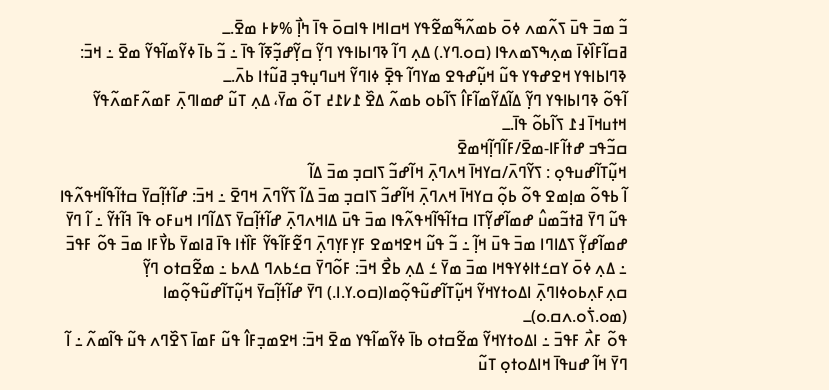ߏ߬ ߘߏ߫ ߟߎ߫ ߖߍ߬ߘߍ ߦߋ߫ ߕߘߍ߬ߒ߬ߘߐ߬ߟߌ ߞߛߊߞߊ ߟߊߛߋ߫ ߟߊ߫ ߤߊ߲߯ %߈߅ ߘߐ߫.ߺ
ߥߛߊ߬ߓߊ߰ߦߊ߫ ߘߍ߲ߒߖߘߍߟߊ (ߛߋ.ߣߌ.) ߡߍ߲ ߣߊ߬ ߢߣߊߕߊߟߌ ߣߌ߲߬ ߛߌ߲߬ߝߏ߲߬ߧߊ߬ ߟߊ߫ ߸ ߏ߬ ߕߊ߫ ߦߌ߬ߘߊ߬ߟߌ߬ ߘߐ߫ ߸ ߞߏ߫: ߢߣߊߕߊߟߌ ߞߐߝߟߌ ߟߎ߬ ߞߎ߲߬ߝߟߐ ߘߌߣߊ߬ ߟߐ߲߫ ߦߊߣߌ߬ ߞߎߣߎ߲ߟߏ߲ ߥߎ߬ߙߊ ߕߍ߫.ߺ
ߊ߬ߟߋ߬ ߢߣߊߕߊߟߌ ߣߌ߲߬ ߡߊ߬ߡߌ߬ߘߊ߬ߓߊ߮ ߖߊ߬ߕߋ ߕߘߍ߬ ߡߐ߰ ߁߇߁߄ ߠߋ߬ ߘߌ߫، ߡߍ߲ ߠߎ߬ ߝߘߊߣߍ߲߫ ߓߘߍ߬ߓߘߍ߬ߟߌ߬ ߞߙߎߞߊ߫ ߃߁ ߖߊ߬ߕߋ߬ ߟߊ߫.ߺ
ߛߏ߬ߟߏ ߝߙߊ߬ߓߊ-ߘߐ߫/ߓߊ߬ߣߊ߲߬ߞߘߐ߫
ߞߎ߲߬ߠߊ߬ߝߎߟߋ߲ : ߖߌ߬ߣߍ߫/ߛߌߞߊ߫ ߞߍߣߍ߲߫ ߞߊ߬ߝߏ߬ ߖߊߛߏ߲ ߘߏ߫ ߡߊ߬
ߊ߬ ߕߟߋ߬ ߘߊ߲ߘߐ ߟߋ߬ ߕߋ߲߬ ߛߌߞߊ߫ ߞߍߣߍ߲߫ ߞߊ߬ߝߏ߬ ߖߊߛߏ߲ ߘߏ߫ ߡߊ߬ ߖߌ߬ߣߍ߫ ߞߣߐ߫ ߸ ߞߏ߫: ߝߊ߬ߙߊ߲߬ߛߌ߫ ߛߙߊ߬ߟߊ߬ߞߟߍ߬ߟߊ ߟߎ߬ ߣߌ߫ ߥߙߏ߬ߘߎ߮ ߝߘߊ߬ߝߌ߲߬ߠߊ ߛߙߊ߬ߟߊ߬ߞߟߍ߬ߟߊ ߘߏ߫ ߟߎ߫ ߡߊߞߍߣߍ߲߫ ߝߊ߬ߙߊ߲߬ߛߌ߫ ߖߡߊ߬ߣߊ ߞߎߓߋ ߟߊ߫ ߔߊ߬ߙߌ߬ ߸ ߊ߬ ߣߌ߫ ߝߘߊ߬ߝߌ߲߬ ߖߡߊߣߊ ߘߏ߫ ߟߎ߫ ߞߊ߲߬ ߸ ߏ߬ ߟߎ߬ ߞߐߞߘߐ ߓߌ߲ߓߌ߲ߣߍ߲߫ ߣߐ߬ߓߊ߬ߟߌ߬ ߓߊ߰ߙߊ ߟߊ߫ ߥߊߘߌ߫ ߕߌ߯ߓߊ ߘߏ߫ ߟߋ߬ ߓߟߏ߫ ߸ ߡߍ߲ ߦߋ߫ ߌߛߑߙߊߦߌߟߞߊ ߘߏ߫ ߘߌ߫ ߑ ߡߍ߲ ߕߐ߯ ߞߏ߫: ߓߋ߬ߣߌ߫ ߛߑߕߍߣ ߡߍߕ ߸ ߘߐ߬ߛߙߋ ߣߌ߲߬ ߛߍ߲ߓߍ߲ߕߋߦߊߣߍ߲߫ ߊߡߋߙߌߞߌ߬ ߞߎ߲߬ߠߊ߬ߝߎ߬ߟߋ߲߬ߘߊ(ߛߋ.ߌ.ߊ.) ߣߌ߫ ߝߊ߬ߙߊ߲߬ߛߌ߫ ߞߎ߲߬ߠߊ߬ߝߎ߬ߟߋ߲߬ߘߊ (ߘߋ.ߖ߭ߋ.ߍߛ.ߋ)ߺ
ߟߋ߬ ߓߍ߯ ߓߟߏ߫ ߸ ߊߡߋߙߌߞߌ߬ ߘߐ߬ߛߙߋ ߕߊ߫ ߦߌ߬ߘߊ߬ߟߌ ߘߐ߫ ߞߏ߫: ߞߐߘߏ߲ߓߊ߮ ߟߎ߬ ߓߘߊ߫ ߖߐ߰ߣߍ ߟߎ߬ ߟߊ߬ߘߍ߬ ߸ ߊ߬ ߣߌ߫ ߞߊ߬ ߝߎߟߊ߫ ߞߊߡߋߙߋ߲ ߠߎ߬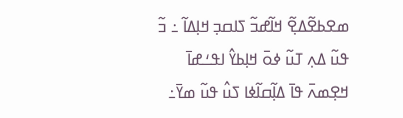ߘߐߕߐ߬ߡߐ߲߬ ߞߊ߬ߝߏ߬ ߖߊߛߏ߲ ߞߊ߲ߡߊ߬ ߸ ߏ߬ ߟߎ߬ ߡߍ߲ ߠߎ߬ ߦߋ߫ ߞߊ߲ߕߌ߮ ߊߟߑߝߊ߫ ߞߐ߲ߘߍ߫ ߟߊ߫ ߡߊ߲߬ߛߊ߬ߦߊ ߖߎ߮ ߟߎ߬ ߘߌ߫߸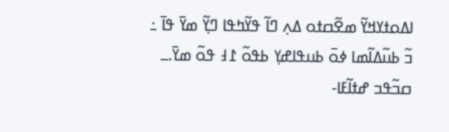ߊߡߋߙߌߞߌ߬ ߘߐ߬ߛߙߋ ߡߍ߲ ߣߊ߬ ߟߌ߬ߤߟߊ ߣߌ߲߬ ߘߌ߫ ߟߊ߫ ߸ ߏ߬ ߕߎ߬ߡߊ߬ߘߊ ߦߋ߫ ߕߎߟߊߝߌ߲ ߕߟߋ߬ ߁߃ ߟߋ߬ ߘߌ߫.ߺ
ߛߏ߬ߟߏ ߝߙߊ߬ߓߊ-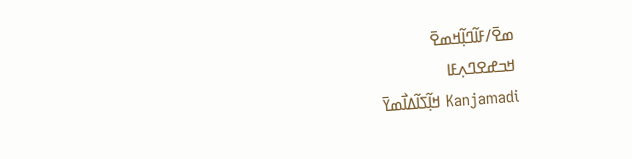ߘߐ߫/ߓߊ߬ߣߊ߲߬ߞߘߐ߫
ߞߏߝߐߣߍ߲ߓߊ
Kanjamadi ߞߊ߲߬ߖߊ߬ߡߊ߯ߘߌ߫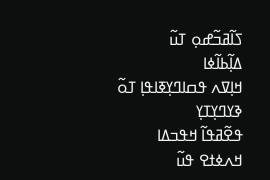ߖߊ߬ߥߏ߬ߝߋ߲ ߠߎ߬
ߡߊ߲߬ߕߊ߬ߦߊ
ߞߊ߲ߜߍ ߟߛߊߣߌ߲ߧߊߟߊ߲ ߠߋ߬
ߢߌߣߌ߲ߠߌ߲
ߟߐ߬ߥߟߊ߬ ߞߟߏߡߊ
ߞߍߦߙߐ ߟߎ߬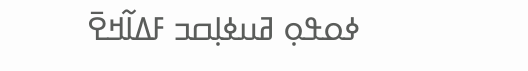ߦߋߟߋ߲ ߥߎߦߊ߲ߛߏ ߓߡߊ߬ߞߐ߫